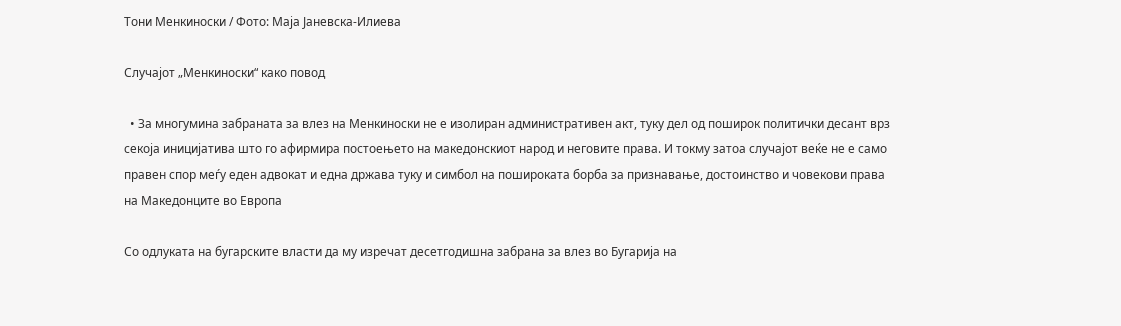Тони Менкиноски / Фото: Маја Јаневска-Илиева

Случајот „Менкиноски“ како повод

  • За многумина забраната за влез на Менкиноски не е изолиран административен акт, туку дел од поширок политички десант врз секоја иницијатива што го афирмира постоењето на македонскиот народ и неговите права. И токму затоа случајот веќе не е само правен спор меѓу еден адвокат и една држава туку и симбол на пошироката борба за признавање, достоинство и човекови права на Македонците во Европа

Со одлуката на бугарските власти да му изречат десетгодишна забрана за влез во Бугарија на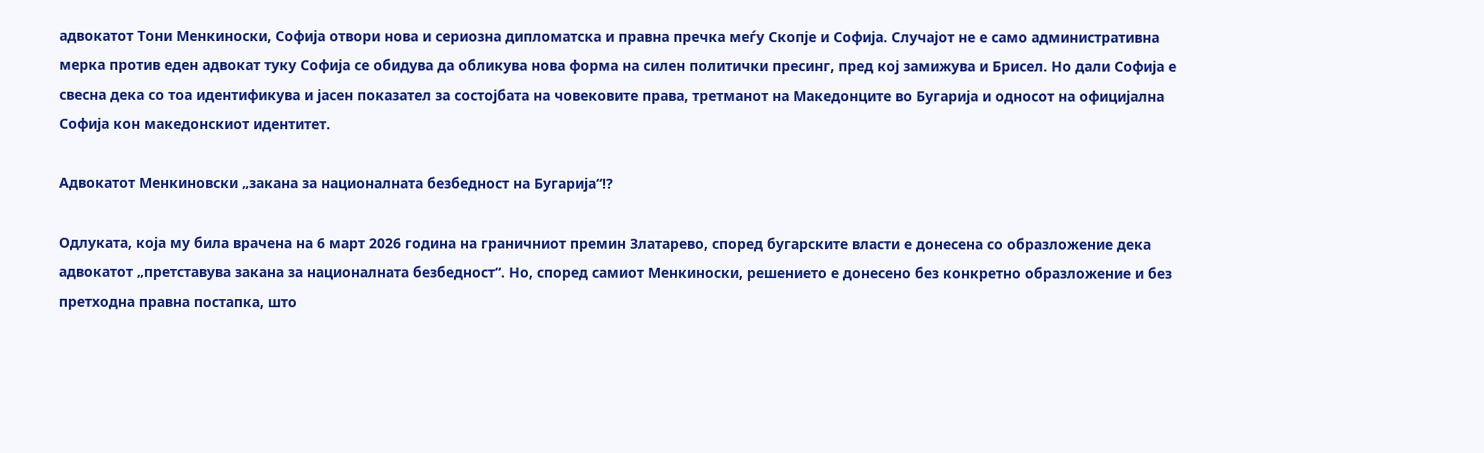адвокатот Тони Менкиноски, Софија отвори нова и сериозна дипломатска и правна пречка меѓу Скопје и Софија. Случајот не е само административна мерка против еден адвокат туку Софија се обидува да обликува нова форма на силен политички пресинг, пред кој замижува и Брисел. Но дали Софија е свесна дека со тоа идентификува и јасен показател за состојбата на човековите права, третманот на Македонците во Бугарија и односот на официјална Софија кон македонскиот идентитет.

Адвокатот Менкиновски „закана за националната безбедност на Бугарија“!?

Одлуката, која му била врачена на 6 март 2026 година на граничниот премин Златарево, според бугарските власти е донесена со образложение дека адвокатот „претставува закана за националната безбедност“. Но, според самиот Менкиноски, решението е донесено без конкретно образложение и без претходна правна постапка, што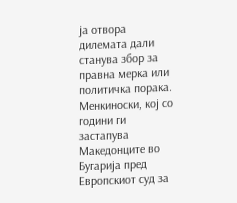ја отвора дилемата дали станува збор за правна мерка или политичка порака.
Менкиноски, кој со години ги застапува Македонците во Бугарија пред Европскиот суд за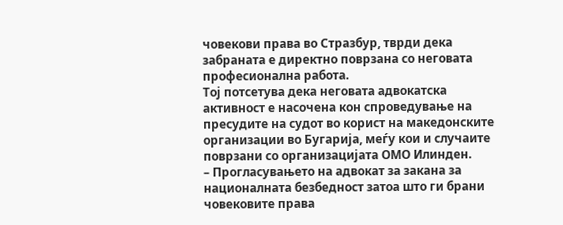човекови права во Стразбур, тврди дека забраната е директно поврзана со неговата професионална работа.
Тој потсетува дека неговата адвокатска активност е насочена кон спроведување на пресудите на судот во корист на македонските организации во Бугарија, меѓу кои и случаите поврзани со организацијата ОМО Илинден.
– Прогласувањето на адвокат за закана за националната безбедност затоа што ги брани човековите права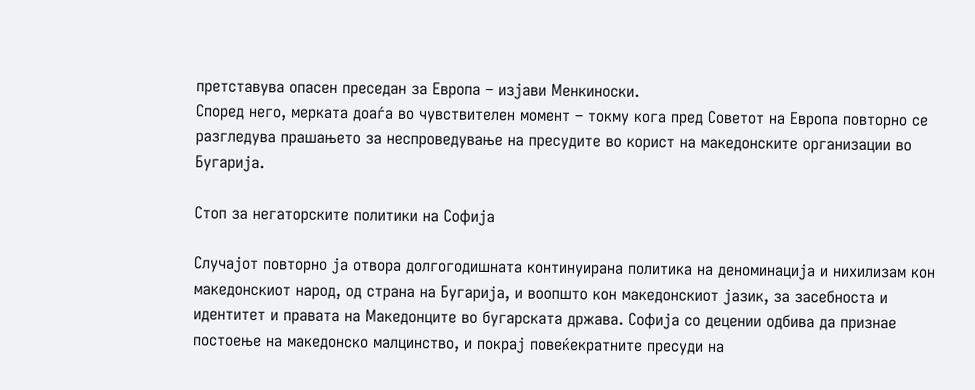претставува опасен преседан за Европа – изјави Менкиноски.
Според него, мерката доаѓа во чувствителен момент – токму кога пред Советот на Европа повторно се разгледува прашањето за неспроведување на пресудите во корист на македонските организации во Бугарија.

Стоп за негаторските политики на Софија

Случајот повторно ја отвора долгогодишната континуирана политика на деноминација и нихилизам кон македонскиот народ, од страна на Бугарија, и воопшто кон македонскиот јазик, за засебноста и идентитет и правата на Македонците во бугарската држава. Софија со децении одбива да признае постоење на македонско малцинство, и покрај повеќекратните пресуди на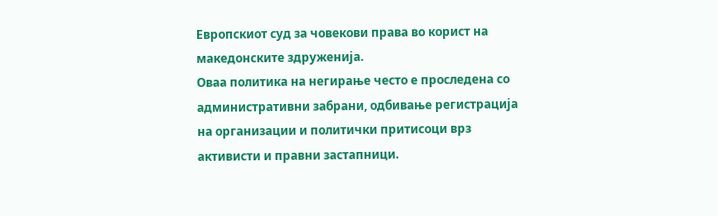Европскиот суд за човекови права во корист на македонските здруженија.
Оваа политика на негирање често е проследена со административни забрани, одбивање регистрација на организации и политички притисоци врз активисти и правни застапници.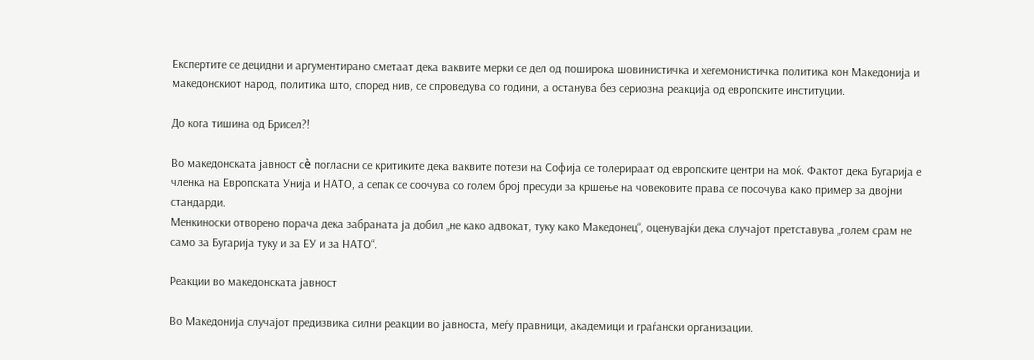Експертите се децидни и аргументирано сметаат дека ваквите мерки се дел од поширока шовинистичка и хегемонистичка политика кон Македонија и македонскиот народ, политика што, според нив, се спроведува со години, а останува без сериозна реакција од европските институции.

До кога тишина од Брисел?!

Во македонската јавност сè погласни се критиките дека ваквите потези на Софија се толерираат од европските центри на моќ. Фактот дека Бугарија е членка на Европската Унија и НАТО, а сепак се соочува со голем број пресуди за кршење на човековите права се посочува како пример за двојни стандарди.
Менкиноски отворено порача дека забраната ја добил „не како адвокат, туку како Македонец“, оценувајќи дека случајот претставува „голем срам не само за Бугарија туку и за ЕУ и за НАТО“.

Реакции во македонската јавност

Во Македонија случајот предизвика силни реакции во јавноста, меѓу правници, академици и граѓански организации.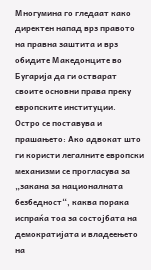Многумина го гледаат како директен напад врз правото на правна заштита и врз обидите Македонците во Бугарија да ги остварат своите основни права преку европските институции.
Остро се поставува и прашањето: Ако адвокат што ги користи легалните европски механизми се прогласува за „закана за националната безбедност“, каква порака испраќа тоа за состојбата на демократијата и владеењето на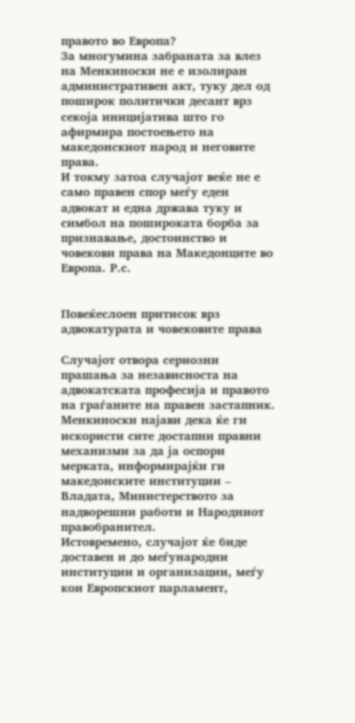правото во Европа?
За многумина забраната за влез на Менкиноски не е изолиран административен акт, туку дел од поширок политички десант врз секоја иницијатива што го афирмира постоењето на македонскиот народ и неговите права.
И токму затоа случајот веќе не е само правен спор меѓу еден адвокат и една држава туку и симбол на пошироката борба за признавање, достоинство и човекови права на Македонците во Европа. Р.с.


Повеќеслоен притисок врз адвокатурата и човековите права

Случајот отвора сериозни прашања за независноста на адвокатската професија и правото на граѓаните на правен застапник. Менкиноски најави дека ќе ги искористи сите достапни правни механизми за да ја оспори мерката, информирајќи ги македонските институции – Владата, Министерството за надворешни работи и Народниот правобранител.
Истовремено, случајот ќе биде доставен и до меѓународни институции и организации, меѓу кои Европскиот парламент,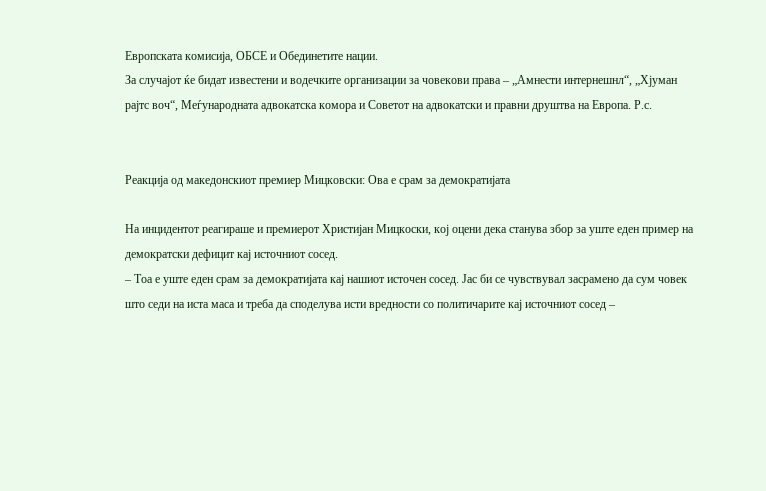Европската комисија, ОБСЕ и Обединетите нации.
За случајот ќе бидат известени и водечките организации за човекови права – „Амнести интернешнл“, „Хјуман рајтс воч“, Меѓународната адвокатска комора и Советот на адвокатски и правни друштва на Европа. Р.с.


Реакција од македонскиот премиер Mицковски: Ова е срам за демократијата

На инцидентот реагираше и премиерот Христијан Мицкоски, кој оцени дека станува збор за уште еден пример на демократски дефицит кај источниот сосед.
– Тоа е уште еден срам за демократијата кај нашиот источен сосед. Јас би се чувствувал засрамено да сум човек што седи на иста маса и треба да споделува исти вредности со политичарите кај источниот сосед –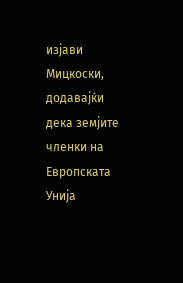изјави Мицкоски, додавајќи дека земјите членки на Европската Унија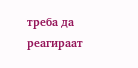треба да реагираат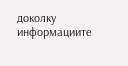доколку информациите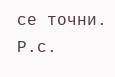се точни. Р.с.